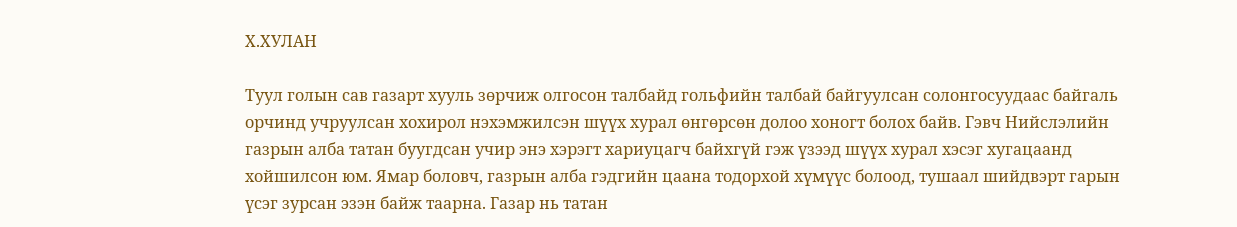Х.ХУЛАН

Туул голын сав газарт хууль зөрчиж олгосон талбайд гольфийн талбай байгуулсан солонгосуудаас байгаль орчинд учруулсан хохирол нэхэмжилсэн шүүх хурал өнгөрсөн долоо хоногт болох байв. Гэвч Нийслэлийн газрын алба татан буугдсан учир энэ хэрэгт хариуцагч байхгүй гэж үзээд шүүх хурал хэсэг хугацаанд хойшилсон юм. Ямар боловч, газрын алба гэдгийн цаана тодорхой хүмүүс болоод, тушаал шийдвэрт гарын үсэг зурсан эзэн байж таарна. Газар нь татан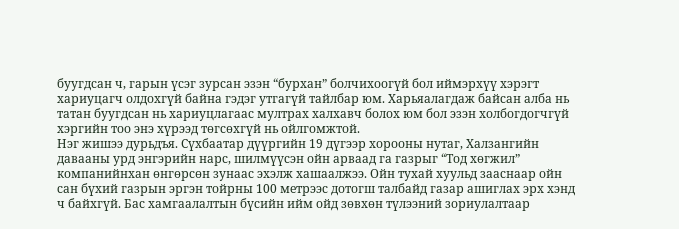буугдсан ч, гарын үсэг зурсан эзэн “бурхан” болчихоогүй бол иймэрхүү хэрэгт хариуцагч олдохгүй байна гэдэг утгагүй тайлбар юм. Харьяалагдаж байсан алба нь татан буугдсан нь хариуцлагаас мултрах халхавч болох юм бол эзэн холбогдогчгүй хэргийн тоо энэ хүрээд төгсөхгүй нь ойлгомжтой.
Нэг жишээ дурьдъя. Сүхбаатар дүүргийн 19 дүгээр хорооны нутаг, Халзангийн давааны урд энгэрийн нарс, шилмүүсэн ойн арваад га газрыг “Тод хөгжил” компанийнхан өнгөрсөн зунаас эхэлж хашаалжээ. Ойн тухай хуульд зааснаар ойн сан бүхий газрын эргэн тойрны 100 метрээс дотогш талбайд газар ашиглах эрх хэнд ч байхгүй. Бас хамгаалалтын бүсийн ийм ойд зөвхөн түлээний зориулалтаар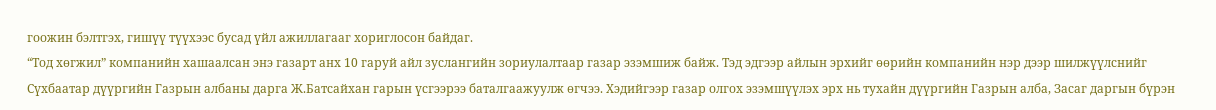гоожин бэлтгэх, гишүү түүхээс бусад үйл ажиллагааг хориглосон байдаг.
“Тод хөгжил” компанийн хашаалсан энэ газарт анх 10 гаруй айл зуслангийн зориулалтаар газар эзэмшиж байж. Тэд эдгээр айлын эрхийг өөрийн компанийн нэр дээр шилжүүлснийг Сүхбаатар дүүргийн Газрын албаны дарга Ж.Батсайхан гарын үсгээрээ баталгаажуулж өгчээ. Хэдийгээр газар олгох эзэмшүүлэх эрх нь тухайн дүүргийн Газрын алба, Засаг даргын бүрэн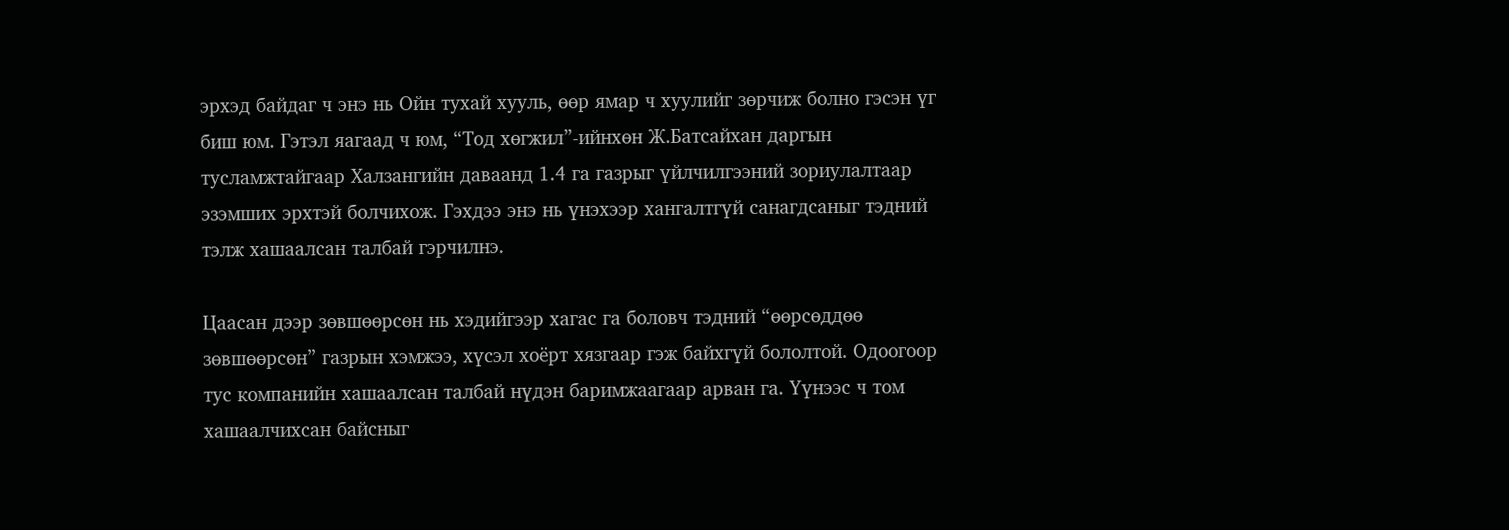эрхэд байдаг ч энэ нь Ойн тухай хууль, өөр ямар ч хуулийг зөрчиж болно гэсэн үг биш юм. Гэтэл яагаад ч юм, “Тод хөгжил”-ийнхөн Ж.Батсайхан даргын тусламжтайгаар Халзангийн даваанд 1.4 га газрыг үйлчилгээний зориулалтаар эзэмших эрхтэй болчихож. Гэхдээ энэ нь үнэхээр хангалтгүй санагдсаныг тэдний тэлж хашаалсан талбай гэрчилнэ.

Цаасан дээр зөвшөөрсөн нь хэдийгээр хагас га боловч тэдний “өөрсөддөө зөвшөөрсөн” газрын хэмжээ, хүсэл хоёрт хязгаар гэж байхгүй бололтой. Одоогоор тус компанийн хашаалсан талбай нүдэн баримжаагаар арван га. Үүнээс ч том хашаалчихсан байсныг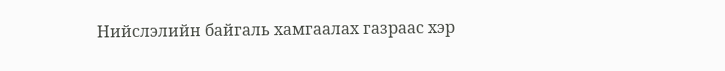Нийслэлийн байгаль хамгаалах газраас хэр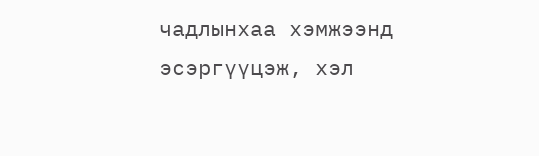чадлынхаа хэмжээнд эсэргүүцэж, хэл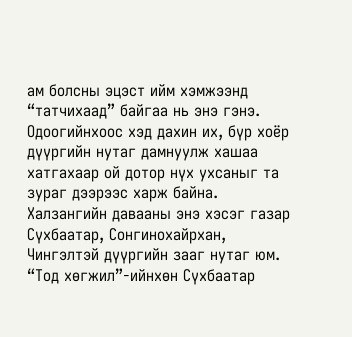ам болсны эцэст ийм хэмжээнд “татчихаад” байгаа нь энэ гэнэ. Одоогийнхоос хэд дахин их, бүр хоёр дүүргийн нутаг дамнуулж хашаа хатгахаар ой дотор нүх ухсаныг та зураг дээрээс харж байна. Халзангийн давааны энэ хэсэг газар Сүхбаатар, Сонгинохайрхан, Чингэлтэй дүүргийн зааг нутаг юм. “Тод хөгжил”-ийнхөн Сүхбаатар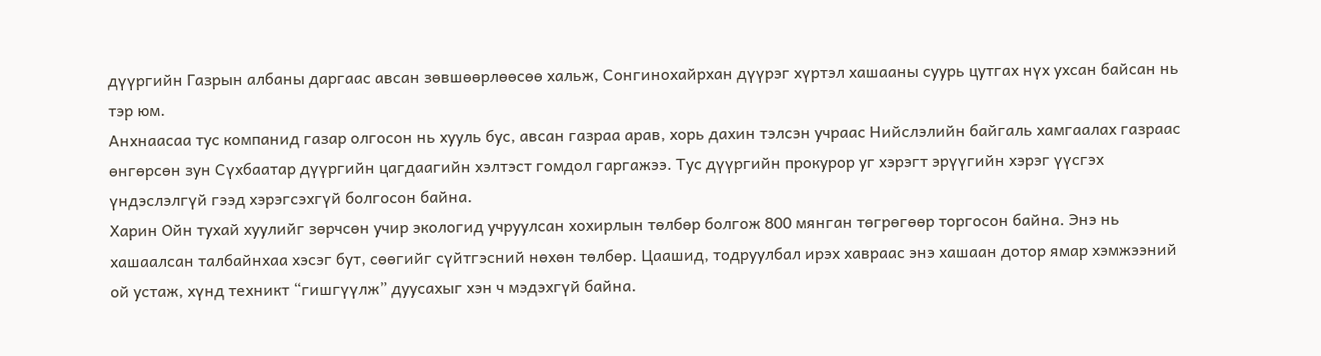дүүргийн Газрын албаны даргаас авсан зөвшөөрлөөсөө хальж, Сонгинохайрхан дүүрэг хүртэл хашааны суурь цутгах нүх ухсан байсан нь тэр юм.
Анхнаасаа тус компанид газар олгосон нь хууль бус, авсан газраа арав, хорь дахин тэлсэн учраас Нийслэлийн байгаль хамгаалах газраас өнгөрсөн зун Сүхбаатар дүүргийн цагдаагийн хэлтэст гомдол гаргажээ. Тус дүүргийн прокурор уг хэрэгт эрүүгийн хэрэг үүсгэх үндэслэлгүй гээд хэрэгсэхгүй болгосон байна.
Харин Ойн тухай хуулийг зөрчсөн учир экологид учруулсан хохирлын төлбөр болгож 800 мянган төгрөгөөр торгосон байна. Энэ нь хашаалсан талбайнхаа хэсэг бут, сөөгийг сүйтгэсний нөхөн төлбөр. Цаашид, тодруулбал ирэх хавраас энэ хашаан дотор ямар хэмжээний ой устаж, хүнд техникт “гишгүүлж” дуусахыг хэн ч мэдэхгүй байна.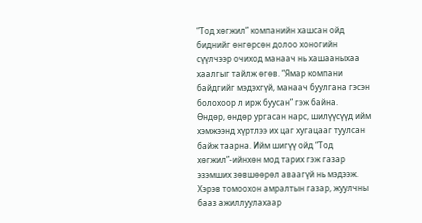“Тод хөгжил” компанийн хашсан ойд биднийг өнгөрсөн долоо хоногийн сүүлчээр очиход манаач нь хашааныхаа хаалгыг тайлж өгөв. “Ямар компани байдгийг мэдэхгүй, манаач буулгана гэсэн болохоор л ирж буусан” гэж байна.
Өндөр, өндөр ургасан нарс, шилүүсүүд ийм хэмжээнд хүртлээ их цаг хугацааг туулсан байж таарна. Ийм шигүү ойд “Тод хөгжил”-ийнхөн мод тарих гэж газар эзэмших зөвшөөрөл аваагүй нь мэдээж. Хэрэв томоохон амралтын газар, жуулчны бааз ажиллуулахаар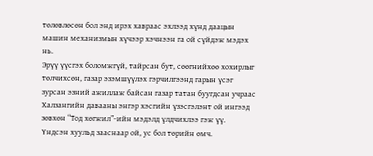төлөвлөсөн бол энд ирэх хавраас эхлээд хүнд даацын машин механизмын хүчээр хэчнээн га ой сүйдэж мэдэх нь.
Эрүү үүсгэх боломжгүй, тайрсан бут, сөөгнийхөө хохирлыг төлчихсөн, газар эзэмшүүлэх гэрчилгээнд гарын үсэг зурсан эзний ажиллаж байсан газар татан буугдсан учраас Халзангийн давааны энгэр хэсгийн үзэсгэлэнт ой ингээд зөвхөн “Тод хөгжил”-ийн мэдэлд үлдчихлээ гэж үү.
Үндсэн хуульд зааснаар ой, ус бол төрийн өмч.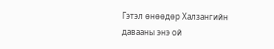Гэтэл өнөөдөр Халзангийн давааны энэ ой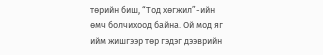төрийн биш, “Тод хөгжил”-ийн өмч болчихоод байна. Ой мод яг ийм жишгээр төр гэдэг дээврийн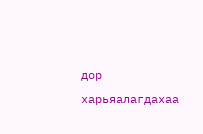дор харьяалагдахаа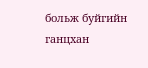больж буйгийн ганцхан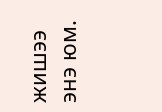жишээ энэ юм.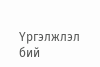Үргэлжлэл бий